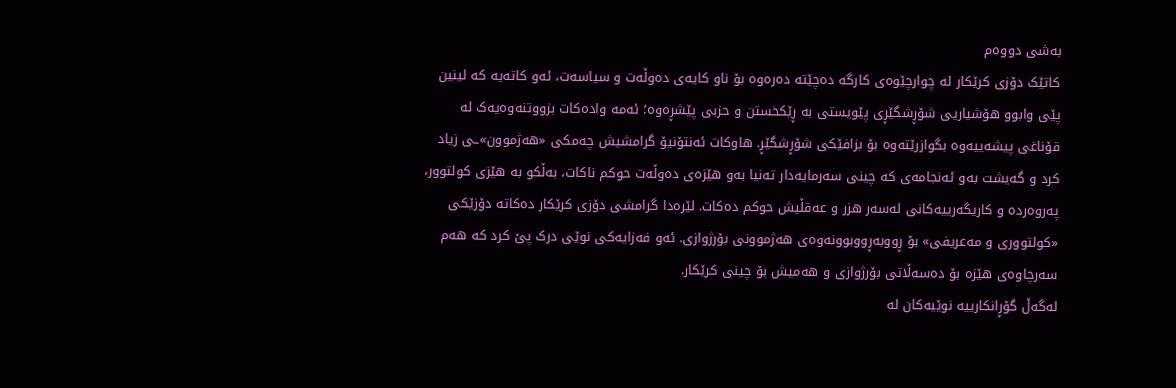بەشی دووەم
کاتێک دۆزی کرێکار لە چوارچێوەی کارگە دەچێتە دەرەوە بۆ ناو کایەی دەوڵەت و سیاسەت، ئەو کاتەیە کە لینین پێی وابوو هۆشیاریی شۆڕشگێڕی پێویستی بە ڕێکخستن و حزبی پێشڕەوە؛ ئەمە وادەکات بزووتنەوەیەک لە قۆناغی پیشەییەوە بگوازرێتەوە بۆ بزافێکی شۆڕشگێڕ. هاوکات ئەنتۆنیۆ گرامشیش چەمکی «هەژموون»ـی زیاد کرد و گەیشت بەو ئەنجامەی کە چینی سەرمایەدار تەنیا بەو هێزەی دەوڵەت حوکم ناکات، بەڵکو بە هێزی کولتوور، پەروەردە و کاریگەرییەکانی لەسەر هزر و عەقڵیش حوکم دەکات. لێرەدا گرامشی دۆزی کرێکار دەکاتە دۆزێکی «کولتووری و مەعریفی» بۆ ڕووبەڕووبوونەوەی هەژموونی بۆرژوازی. ئەو فەزایەکی نوێی درک پێ کرد کە هەم سەرچاوەی هێزە بۆ دەسەڵاتی بۆرژوازی و هەمیش بۆ چینی کرێکار.
لەگەڵ گۆڕانکارییە نوێیەکان لە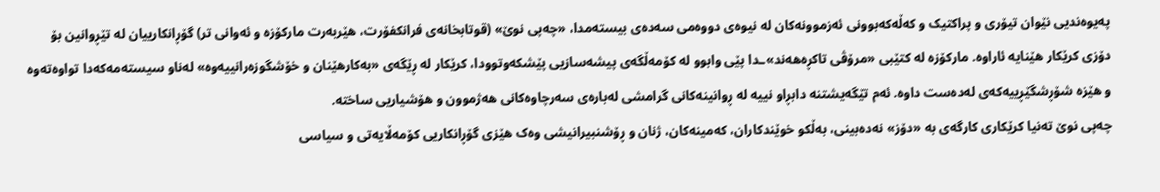پەیوەندیی نێوان تیۆری و پراکتیک و کەڵەکەبوونی ئەزموونەکان لە نیوەی دووەمی سەدەی بیستەمدا، «چەپی نوێ» (قوتابخانەی فرانکفۆرت، هێربەرت مارکۆزە و ئەوانی تر) گۆڕانکارییان لە تێڕوانین بۆ دۆزی کرێکار هێنایە ئاراوە. مارکۆزە لە کتێبی «مرۆڤی تاکڕەهەند»ـدا پێی وابوو لە کۆمەڵگەی پیشەسازیی پێشکەوتوودا، کرێکار لە ڕێگەی «بەکارهێنان و خۆشگوزەرانییەوە» لەناو سیستەمەکەدا تواوەتەوە و هێزە شۆڕشگێڕییەکەی لەدەست داوە. ئەم تێگەیشتنە دابڕاو نییە لە ڕوانینەکانی گرامشی لەبارەی سەرچاوەکانی هەژموون و هۆشیاریی ساختە.
چەپی نوێ تەنیا کرێکاری کارگەی بە «دۆز» نەدەبینی، بەڵکو خوێندکاران، کەمینەکان، ژنان و ڕۆشنبیرانیشی وەک هێزی گۆڕانکاریی کۆمەڵایەتی و سیاسی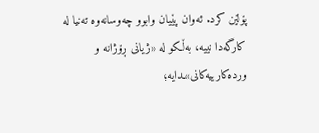پۆلێن کرد. ئەوان پێیان وابوو چەوسانەوە تەنیا لە کارگەدا نییە، بەڵکو لە «ژیانی ڕۆژانە و وردەکارییەکانی»ـدایە؛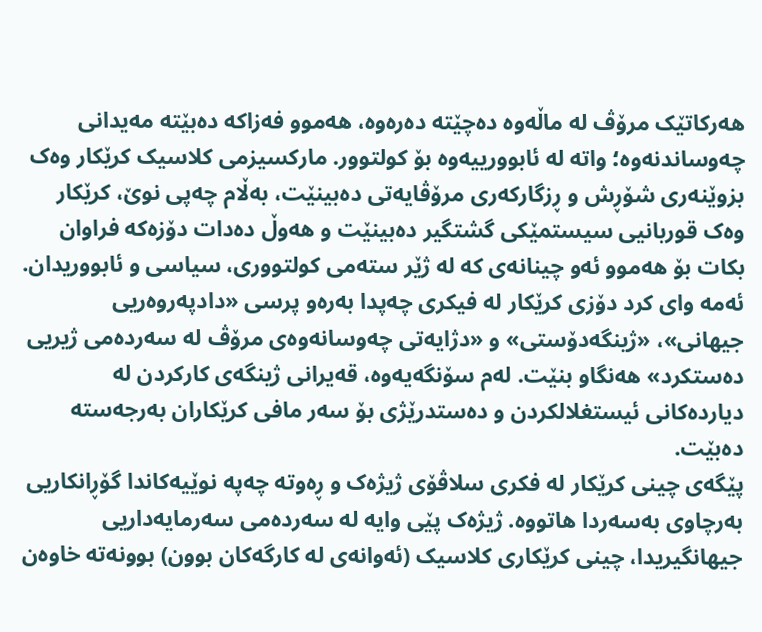هەرکاتێک مرۆڤ لە ماڵەوە دەچێتە دەرەوە، هەموو فەزاکە دەبێتە مەیدانی چەوساندنەوە؛ واتە لە ئابوورییەوە بۆ کولتوور. مارکسیزمی کلاسیک کرێکار وەک بزوێنەری شۆڕش و ڕزگارکەری مرۆڤایەتی دەبینێت، بەڵام چەپی نوێ، کرێکار وەک قوربانیی سیستمێکی گشتگیر دەبینێت و هەوڵ دەدات دۆزەکە فراوان بکات بۆ هەموو ئەو چینانەی کە لە ژێر ستەمی کولتووری، سیاسی و ئابووریدان.
ئەمە وای کرد دۆزی کرێکار لە فیکری چەپدا بەرەو پرسی «دادپەروەریی جیهانی»، «ژینگەدۆستی» و «دژایەتی چەوسانەوەی مرۆڤ لە سەردەمی ژیریی دەستکرد» هەنگاو بنێت. لەم سۆنگەیەوە، قەیرانی ژینگەی کارکردن لە دیاردەکانی ئیستغلالکردن و دەستدرێژی بۆ سەر مافی کرێکاران بەرجەستە دەبێت.
پێگەی چینی کرێکار لە فکری سلاڤۆی ژیژەک و ڕەوتە چەپە نوێیەکاندا گۆڕانکاریی بەرچاوی بەسەردا هاتووە. ژیژەک پێی وایە لە سەردەمی سەرمایەداریی جیهانگیریدا، چینی کرێکاری کلاسیک (ئەوانەی لە کارگەکان بوون) بوونەتە خاوەن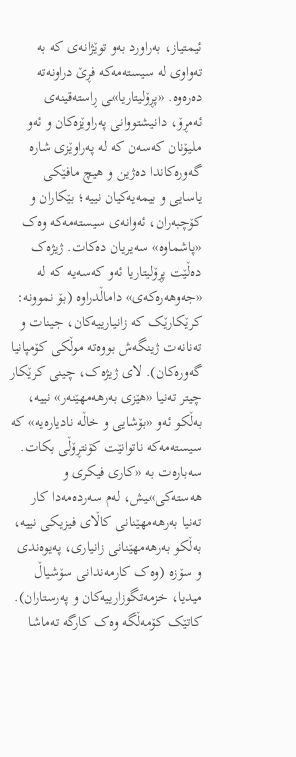ئیمتیاز، بەراورد بەو توێژانەی کە بە تەواوی لە سیستەمەکە فڕێ دراونەتە دەرەوە. «پڕۆلیتاریا»ـی ڕاستەقینەی ئەمڕۆ، دانیشتووانی پەراوێزەکان و ئەو ملیۆنان کەسەن کە لە پەراوێزی شارە گەورەکاندا دەژین و هیچ مافێکی یاسایی و بیمەیەکیان نییە؛ بێکاران و کۆچبەران، ئەوانەی سیستەمەکە وەک «پاشماوە» سەیریان دەکات. ژیژەک دەڵێت پڕۆلیتاریا ئەو کەسەیە کە لە «جەوهەرەکەی» داماڵدراوە (بۆ نموونە: کرێکارێک کە زانیارییەکان، جینات و تەنانەت ژینگەش بووەتە موڵکی کۆمپانیا گەورەکان). لای ژیژەک، چینی کرێکار چیتر تەنیا «هێزی بەرهەمهێنەر» نییە، بەڵکو ئەو «بۆشایی و خاڵە نادیارەیە» کە سیستەمەکە ناتوانێت کۆنتڕۆڵی بکات.
سەبارەت بە «کاری فیکری و هەستەکی»ـیش، لەم سەردەمەدا کار تەنیا بەرهەمهێنانی کاڵای فیزیکی نییە، بەڵکو بەرهەمهێنانی زانیاری، پەیوەندی و سۆزە (وەک کارمەندانی سۆشیاڵ میدیا، خزمەتگوزارییەکان و پەرستاران). کاتێک کۆمەڵگە وەک کارگە تەماشا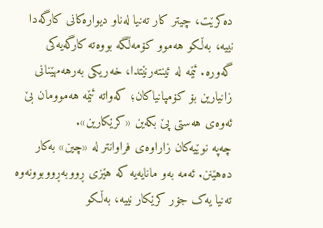دەکرێت، چیتر کار تەنیا لەناو دیوارەکانی کارگەدا نییە، بەڵکو هەموو کۆمەڵگە بووەتە کارگەیەکی گەورە. ئێمە لە ئینتەرنێتدا، خەریکی بەرهەمهێنانی زانیارین بۆ کۆمپانیاکان؛ کەواتە ئێمە هەموومان بێ ئەوەی هەستی پێ بکەین «کرێکارین».
چەپە نوێیەکان زاراوەی فراوانتر لە «چین» بەکار دەهێنن. ئەمە بەو مانایەیە کە هێزی ڕووبەڕووبوونەوە تەنیا یەک جۆر کرێکار نییە، بەڵکو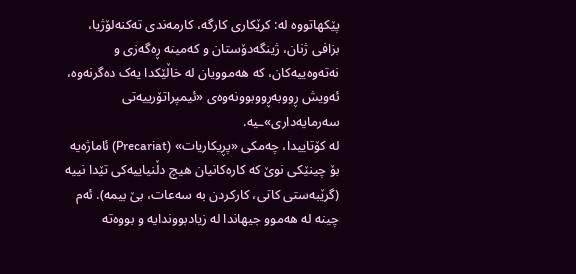پێکهاتووە لە: کرێکاری کارگە، کارمەندی تەکنەلۆژیا، بزافی ژنان، ژینگەدۆستان و کەمینە ڕەگەزی و نەتەوەییەکان، کە هەموویان لە خاڵێکدا یەک دەگرنەوە، ئەویش ڕووبەڕووبوونەوەی «ئیمپراتۆرییەتی سەرمایەداری»ـیە.
لە کۆتاییدا، چەمکی «پڕیکاریات» (Precariat) ئاماژەیە بۆ چینێکی نوێ کە کارەکانیان هیچ دڵنیاییەکی تێدا نییە (گرێبەستی کاتی، کارکردن بە سەعات، بێ بیمە). ئەم چینە لە هەموو جیهاندا لە زیادبووندایە و بووەتە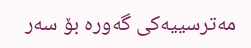مەترسییەکی گەورە بۆ سەر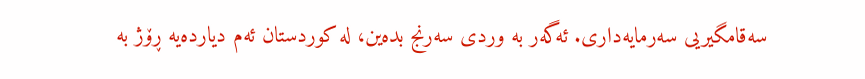سەقامگیریی سەرمایەداری. ئەگەر بە وردی سەرنج بدەین، لە کوردستان ئەم دیاردەیە ڕۆژ بە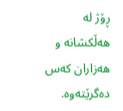ڕۆژ لە هەڵکشانە و هەزاران کەس دەگرێتەوە.